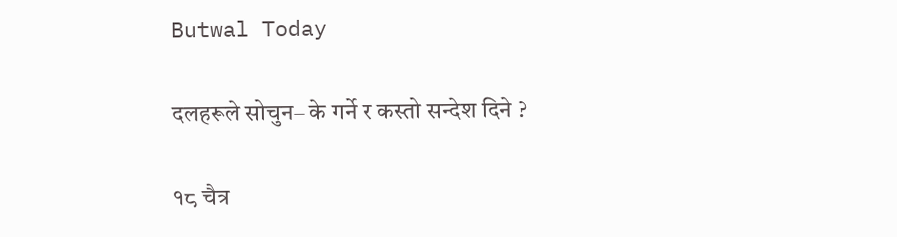Butwal Today

दलहरूले सोचुन– के गर्ने र कस्तो सन्देश दिने ?

१८ चैत्र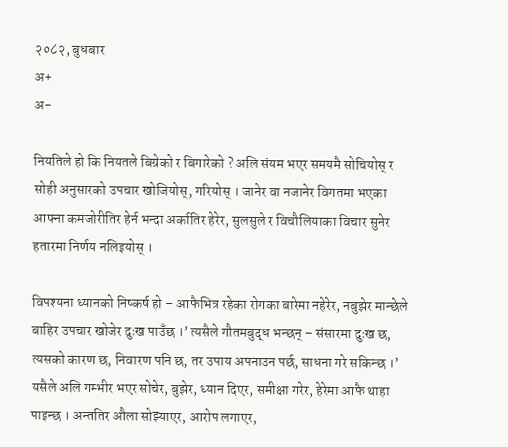२०८२, बुधबार
अ+
अ-

नियतिले हो कि नियतले बिग्रेको र बिगारेको ? अलि संयम भएर समयमै सोचियोस् र सोही अनुसारको उपचार खोजियोस्, गरियोस् । जानेर वा नजानेर विगतमा भएका आफ्ना कमजोरीतिर हेर्न भन्दा अर्कातिर हेरेर, सुलसुले र विचौलियाका विचार सुनेर हतारमा निर्णय नलिइयोस् ।

विपश्यना ध्यानको निष्कर्ष हो – आफैभित्र रहेका रोगका बारेमा नहेरेर, नबुझेर मान्छेले बाहिर उपचार खोजेर दुःख पाउँछ ।’ त्यसैले गौतमबुद्ध भन्छन् – संसारमा दुःख छ, त्यसको कारण छ, निवारण पनि छ, तर उपाय अपनाउन पर्छ, साधना गरे सकिन्छ ।’ यसैले अलि गम्भीर भएर सोचेर, बुझेर, ध्यान दिएर, समीक्षा गरेर, हेरेमा आफै थाहा पाइन्छ । अन्ततिर औला सोझ्याएर, आरोप लगाएर,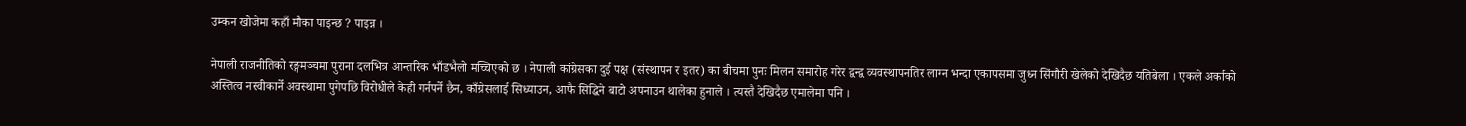उम्कन खोजेमा कहाँ मौका पाइन्छ ? पाइन्न ।

नेपाली राजनीतिको रङ्गमञ्चमा पुराना दलभित्र आन्तरिक भाँडभैलो मच्चिएको छ । नेपाली कांग्रेसका दुई पक्ष (संस्थापन र इतर) का बीचमा पुनः मिलन समारोह गरेर द्वन्द्व व्यवस्थापनतिर लाग्न भन्दा एकापसमा जुध्न सिंगौरी खेलेको देखिदैछ यतिबेला । एकले अर्काको अस्तित्व नस्वीकार्ने अवस्थामा पुगेपछि विरोधीले केही गर्नपर्ने छैन, काँग्रेसलाई सिध्याउन, आफै सिद्धिने बाटो अपनाउन थालेका हुनाले । त्यस्तै देखिदैछ एमालेमा पनि ।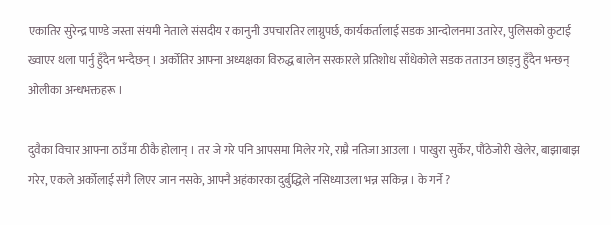एकातिर सुरेन्द्र पाण्डे जस्ता संयमी नेताले संसदीय र कानुनी उपचारतिर लाग्नुपर्छ, कार्यकर्तालाई सडक आन्दोलनमा उतारेर, पुलिसको कुटाई ख्वाएर थला पार्नु हुँदैन भन्दैछन् । अर्कोतिर आफ्ना अध्यक्षका विरुद्ध बालेन सरकारले प्रतिशोध साँधेकोले सडक तताउन छाड्नु हुँदैन भन्छन् ओलीका अन्धभक्तहरू ।

दुवैका विचार आफ्ना ठाउँमा ठीकै होलान् । तर जे गरे पनि आपसमा मिलेर गरे, राम्रै नतिजा आउला । पाखुरा सुर्केर, पौंठेजोरी खेलेर, बाझाबाझ गरेर, एकले अर्कोलाई संगै लिएर जान नसके, आफ्नै अहंकारका दुर्बुद्धिले नसिध्याउला भन्न सकिन्न । के गर्ने ?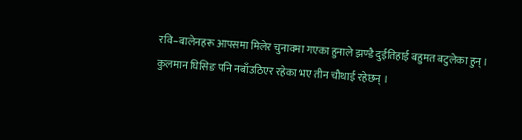रवि–बालेनहरू आपसमा मिलेर चुनावमा गएका हुनाले झण्डै दुईतिहाई बहुमत बटुलेका हुन् । कुलमान घिसिङ पनि नबाँउठिएर रहेका भए तीन चौथाई रहेछन् ।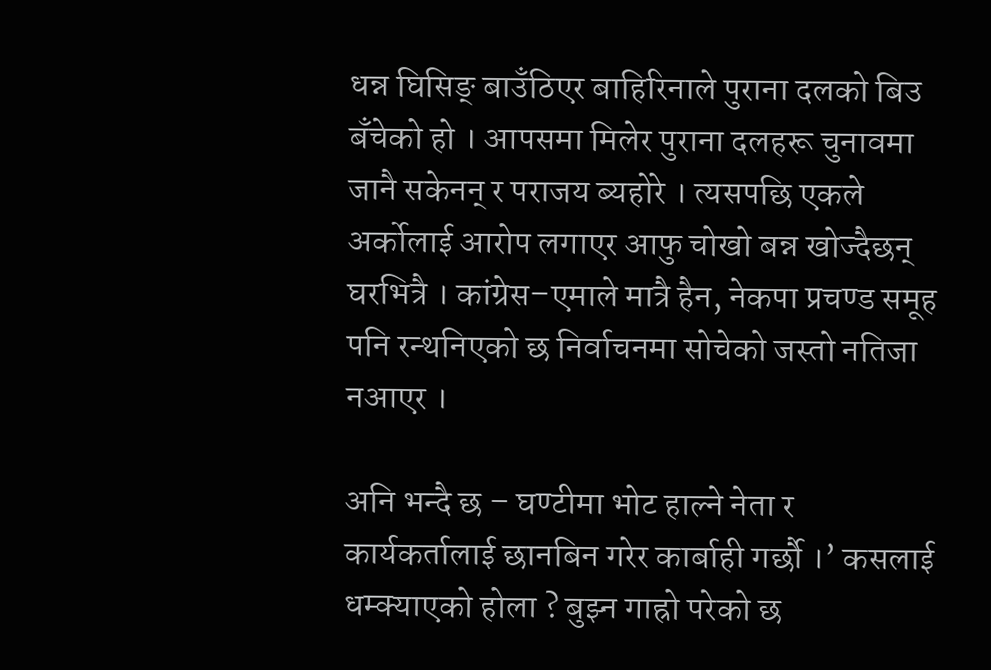धन्न घिसिङ् बाउँठिएर बाहिरिनाले पुराना दलको बिउ बँचेको हो । आपसमा मिलेर पुराना दलहरू चुनावमा जानै सकेनन् र पराजय ब्यहोरे । त्यसपछि एकले अर्कोलाई आरोप लगाएर आफु चोखो बन्न खोज्दैछन् घरभित्रै । कांग्रेस–एमाले मात्रै हैन, नेकपा प्रचण्ड समूह पनि रन्थनिएको छ निर्वाचनमा सोचेको जस्तो नतिजा नआएर ।

अनि भन्दै छ – घण्टीमा भोट हाल्ने नेता र कार्यकर्तालाई छानबिन गरेर कार्बाही गर्छौ ।’ कसलाई धम्क्याएको होला ? बुझ्न गाह्रो परेको छ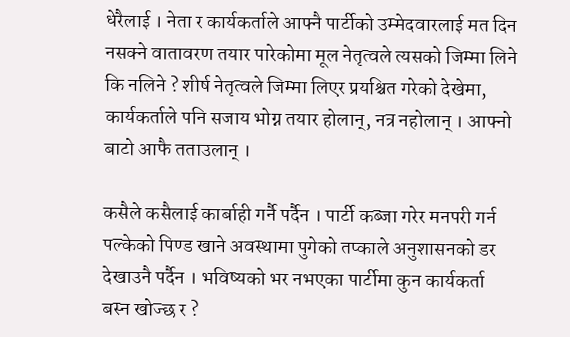धेरैलाई । नेता र कार्यकर्ताले आफ्नै पार्टीको उम्मेदवारलाई मत दिन नसक्ने वातावरण तयार पारेकोमा मूल नेतृत्वले त्यसको जिम्मा लिने कि नलिने ? शीर्ष नेतृत्वले जिम्मा लिएर प्रयश्चित गरेको देखेमा, कार्यकर्ताले पनि सजाय भोग्न तयार होलान्, नत्र नहोलान् । आफ्नो बाटो आफै तताउलान् ।

कसैले कसैलाई कार्बाही गर्नै पर्दैन । पार्टी कब्जा गरेर मनपरी गर्न पल्केको पिण्ड खाने अवस्थामा पुगेको तप्काले अनुशासनको डर देखाउनै पर्दैन । भविष्यको भर नभएका पार्टीमा कुन कार्यकर्ता बस्न खोज्छ र ?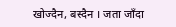खोज्दैन, बस्दैन । जता जाँदा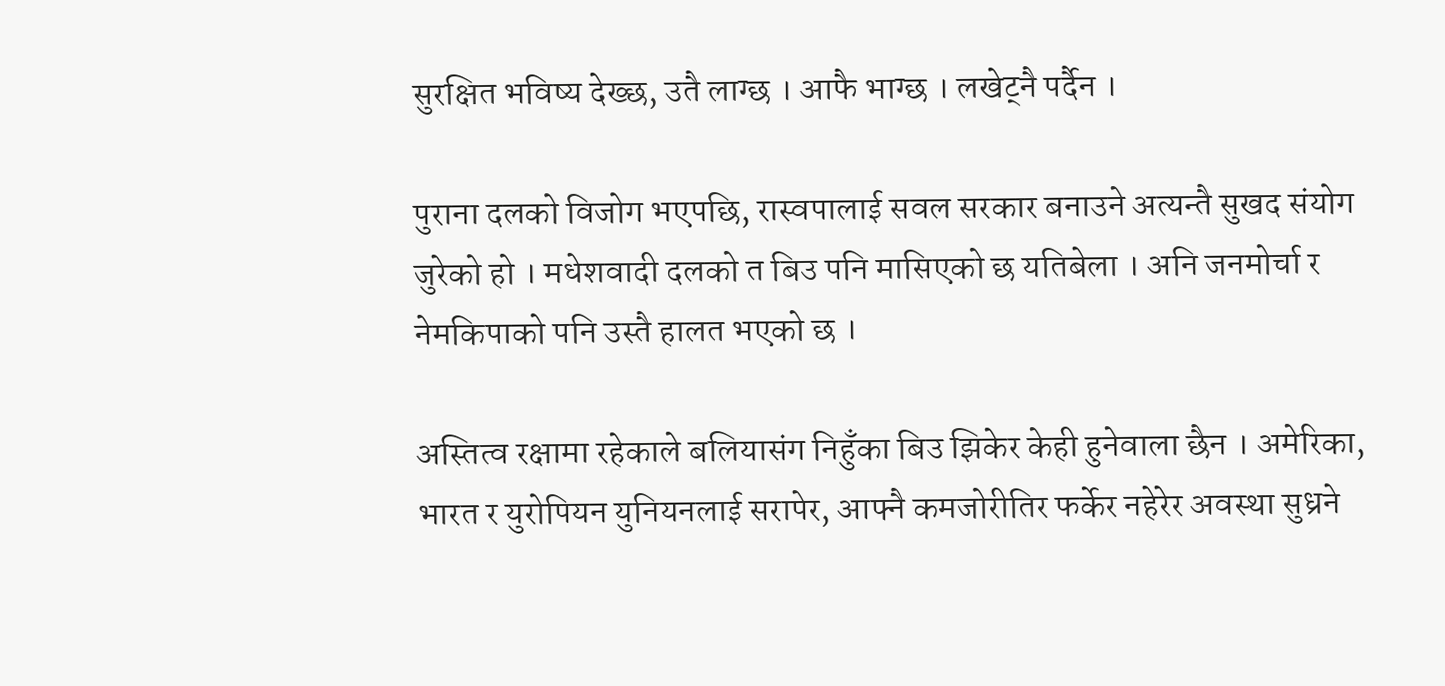सुरक्षित भविष्य देख्छ, उतै लाग्छ । आफै भाग्छ । लखेट्नै पर्दैन ।

पुराना दलको विजोग भएपछि, रास्वपालाई सवल सरकार बनाउने अत्यन्तै सुखद संयोग जुरेको हो । मधेशवादी दलको त बिउ पनि मासिएको छ यतिबेला । अनि जनमोर्चा र नेमकिपाको पनि उस्तै हालत भएको छ ।

अस्तित्व रक्षामा रहेकाले बलियासंग निहुँका बिउ झिकेर केही हुनेवाला छैन । अमेरिका, भारत र युरोपियन युनियनलाई सरापेर, आफ्नै कमजोरीतिर फर्केर नहेरेर अवस्था सुध्रने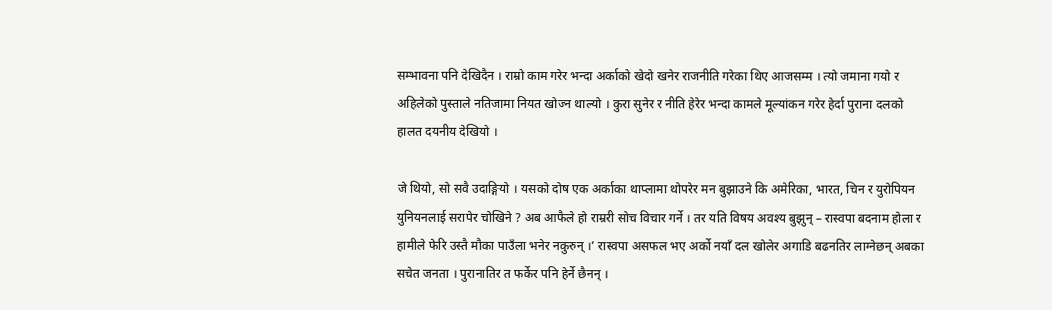सम्भावना पनि देखिदैन । राम्रो काम गरेर भन्दा अर्काको खेदो खनेर राजनीति गरेका थिए आजसम्म । त्यो जमाना गयो र अहिलेको पुस्ताले नतिजामा नियत खोज्न थाल्यो । कुरा सुनेर र नीति हेरेर भन्दा कामले मूल्यांकन गरेर हेर्दा पुराना दलको हालत दयनीय देखियो ।

जे थियो, सो सवै उदाङ्गियो । यसको दोष एक अर्काका थाप्लामा थोपरेर मन बुझाउने कि अमेरिका, भारत, चिन र युरोपियन युनियनलाई सरापेर चोखिने ? अब आफैले हो राम्ररी सोच विचार गर्ने । तर यति विषय अवश्य बुझुन् – रास्वपा बदनाम होला र हामीले फेरि उस्तै मौका पाउँला भनेर नकुरुन् ।’ रास्वपा असफल भए अर्को नयाँ दल खोलेर अगाडि बढनतिर लाग्नेछन् अबका सचेत जनता । पुरानातिर त फर्केर पनि हेर्ने छैनन् ।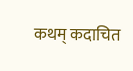कथम् कदाचित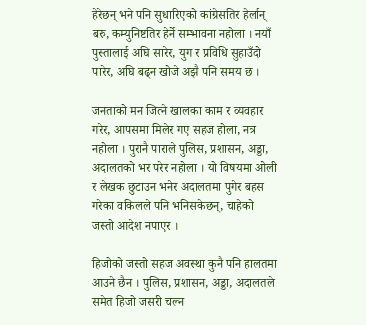हेरेछन् भने पनि सुधारिएको कांग्रेसतिर हेर्लान् बरु, कम्युनिष्टतिर हेर्ने सम्भावना नहोला । नयाँ पुस्तालाई अघि सारेर, युग र प्रविधि सुहाउँदो पारेर, अघि बढ्न खोजे अझै पनि समय छ ।

जनताको मन जित्ने खालका काम र व्यवहार गरेर, आपसमा मिलेर गए सहज होला, नत्र नहोला । पुरानै पाराले पुलिस, प्रशासन, अड्डा, अदालतको भर परेर नहोला । यो विषयमा ओली र लेखक छुटाउन भनेर अदालतमा पुगेर बहस गरेका वकिलले पनि भनिसकेछन्, चाहेको जस्तो आदेश नपाएर ।

हिजोको जस्तो सहज अवस्था कुनै पनि हालतमा आउने छैन । पुलिस, प्रशासन, अड्डा, अदालतले समेत हिजो जसरी चल्न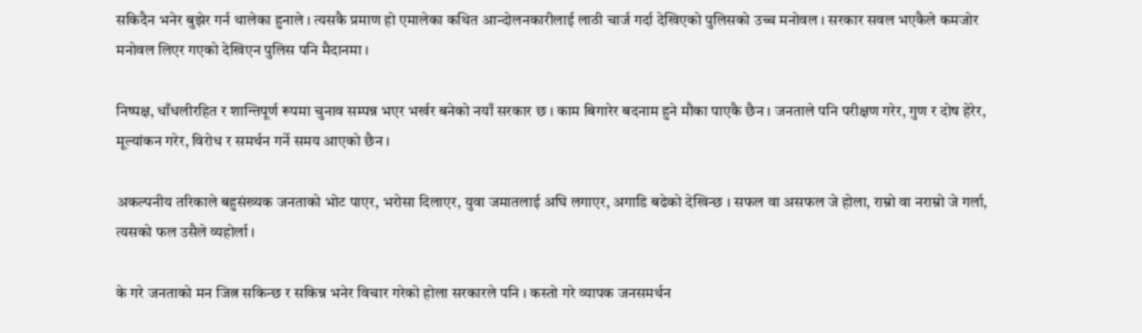सकिदैन भनेर बुझेर गर्न थालेका हुनाले । त्यसकै प्रमाण हो एमालेका कथित आन्दोलनकारीलाई लाठी चार्ज गर्दा देखिएको पुलिसको उच्च मनोवल । सरकार सवल भएकैले कमजोर मनोवल लिएर गएको देखिएन पुलिस पनि मैदानमा ।

निष्पक्ष, धाँधलीरहित र शान्तिपूर्ण रूपमा चुनाव सम्पन्न भएर भर्खर बनेको नयाँ सरकार छ । काम बिगारेर बदनाम हुने मौका पाएकै छैन । जनताले पनि परीक्षण गरेर, गुण र दोष हेरेर, मूल्यांकन गरेर, विरोध र समर्थन गर्ने समय आएको छैन ।

अकल्पनीय तरिकाले बहुसंख्यक जनताको भोट पाएर, भरोसा दिलाएर, युवा जमातलाई अघि लगाएर, अगाडि बढेको देखिन्छ । सफल वा असफल जे होला, राम्रो वा नराम्रो जे गर्ला, त्यसको फल उसैले व्यहोर्ला ।

के गरे जनताको मन जित्न सकिन्छ र सकिन्न भनेर विचार गरेको होला सरकारले पनि । कस्तो गरे व्यापक जनसमर्थन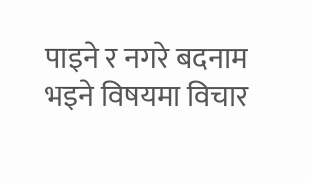पाइने र नगरे बदनाम भइने विषयमा विचार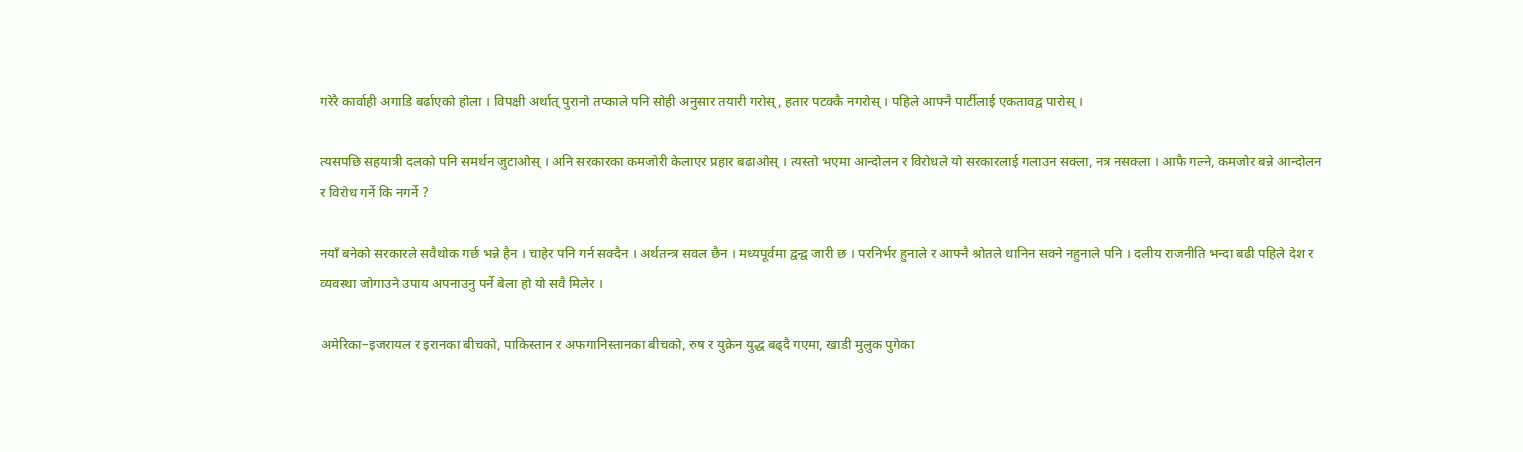गरेरै कार्वाही अगाडि बर्ढाएको होला । विपक्षी अर्थात् पुरानो तप्काले पनि सोही अनुसार तयारी गरोस्, हतार पटक्कै नगरोस् । पहिले आफ्नै पार्टीलाई एकतावद्व पारोस् ।

त्यसपछि सहयात्री दलको पनि समर्थन जुटाओस् । अनि सरकारका कमजोरी केलाएर प्रहार बढाओस् । त्यस्तो भएमा आन्दोलन र विरोधले यो सरकारलाई गलाउन सक्ला, नत्र नसक्ला । आफै गल्ने, कमजोर बन्ने आन्दोलन र विरोध गर्ने कि नगर्ने ?

नयाँ बनेको सरकारले सवैथोक गर्छ भन्ने हैन । चाहेर पनि गर्न सक्दैन । अर्थतन्त्र सवल छैन । मध्यपूर्वमा द्वन्द्व जारी छ । परनिर्भर हुनाले र आफ्नै श्रोतले धानिन सक्ने नहुनाले पनि । दलीय राजनीति भन्दा बढी पहिले देश र व्यवस्था जोगाउने उपाय अपनाउनु पर्ने बेला हो यो सवै मिलेर ।

अमेरिका–इजरायल र इरानका बीचको, पाकिस्तान र अफगानिस्तानका बीचको, रुष र युक्रेन युद्ध बढ्दै गएमा, खाडी मुलुक पुगेका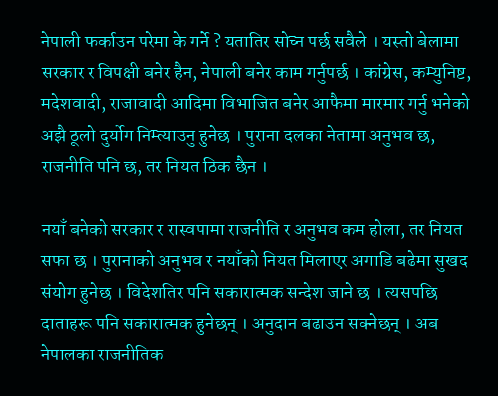नेपाली फर्काउन परेमा के गर्ने ? यतातिर सोच्न पर्छ सवैले । यस्तो बेलामा सरकार र विपक्षी बनेर हैन, नेपाली बनेर काम गर्नुपर्छ । कांग्रेस, कम्युनिष्ट, मदेशवादी, राजावादी आदिमा विभाजित बनेर आफैमा मारमार गर्नु भनेको अझै ठूलो दुर्योग निम्त्याउनु हुनेछ । पुराना दलका नेतामा अनुभव छ, राजनीति पनि छ, तर नियत ठिक छैन ।

नयाँ बनेको सरकार र रास्वपामा राजनीति र अनुभव कम होला, तर नियत सफा छ । पुरानाको अनुभव र नयाँको नियत मिलाएर अगाडि बढेमा सुखद संयोग हुनेछ । विदेशतिर पनि सकारात्मक सन्देश जाने छ । त्यसपछि दाताहरू पनि सकारात्मक हुनेछन् । अनुदान बढाउन सक्नेछन् । अब नेपालका राजनीतिक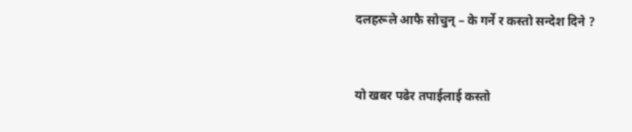दलहरूले आफै सोचुन् – के गर्ने र कस्तो सन्देश दिने ?



यो खबर पढेर तपाईलाई कस्तो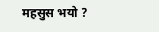महसुस भयो ?